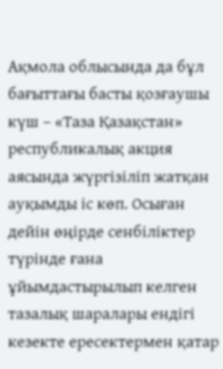Ақмола облысында да бұл бағыттағы басты қозғаушы күш – «Таза Қазақстан» республикалық акция аясында жүргізіліп жатқан ауқымды іс көп. Осыған дейін өңірде сенбіліктер түрінде ғана ұйымдастырылып келген тазалық шаралары ендігі кезекте ересектермен қатар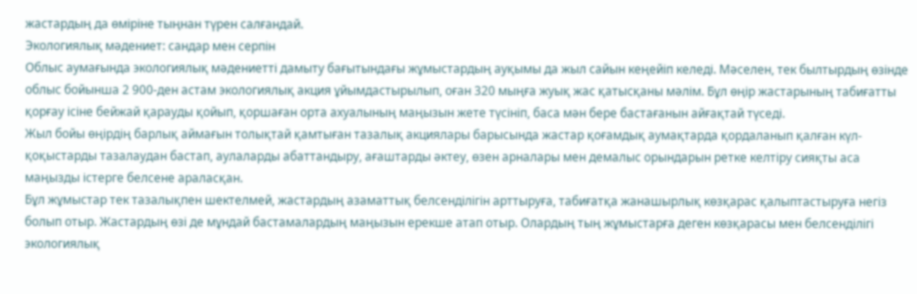жастардың да өміріне тыңнан түрен салғандай.
Экологиялық мәдениет: сандар мен серпін
Облыс аумағында экологиялық мәдениетті дамыту бағытындағы жұмыстардың ауқымы да жыл сайын кеңейіп келеді. Мәселен, тек былтырдың өзінде облыс бойынша 2 900-ден астам экологиялық акция ұйымдастырылып, оған 320 мыңға жуық жас қатысқаны мәлім. Бұл өңір жастарының табиғатты қорғау ісіне бейжай қарауды қойып, қоршаған орта ахуалының маңызын жете түсініп, баса мән бере бастағанын айғақтай түседі.
Жыл бойы өңірдің барлық аймағын толықтай қамтыған тазалық акциялары барысында жастар қоғамдық аумақтарда қордаланып қалған күл-қоқыстарды тазалаудан бастап, аулаларды абаттандыру, ағаштарды әктеу, өзен арналары мен демалыс орындарын ретке келтіру сияқты аса маңызды істерге белсене араласқан.
Бұл жұмыстар тек тазалықпен шектелмей, жастардың азаматтық белсенділігін арттыруға, табиғатқа жанашырлық көзқарас қалыптастыруға негіз болып отыр. Жастардың өзі де мұндай бастамалардың маңызын ерекше атап отыр. Олардың тың жұмыстарға деген көзқарасы мен белсенділігі экологиялық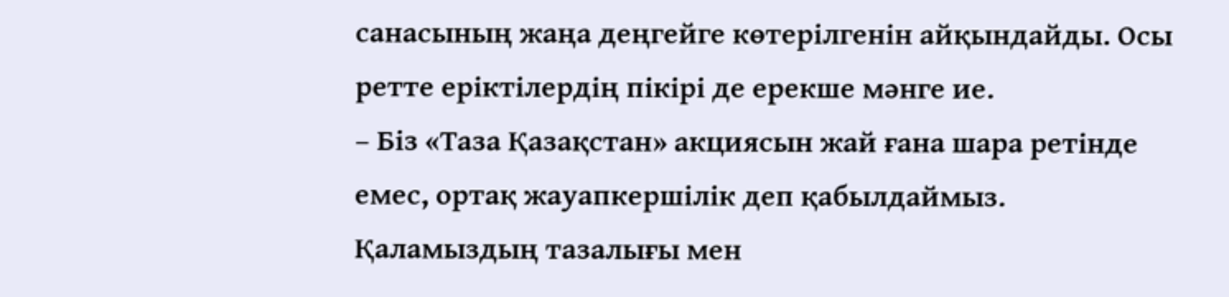санасының жаңа деңгейге көтерілгенін айқындайды. Осы ретте еріктілердің пікірі де ерекше мәнге ие.
– Біз «Таза Қазақстан» акциясын жай ғана шара ретінде емес, ортақ жауапкершілік деп қабылдаймыз. Қаламыздың тазалығы мен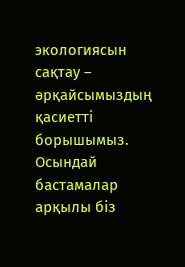экологиясын сақтау – әрқайсымыздың қасиетті борышымыз. Осындай бастамалар арқылы біз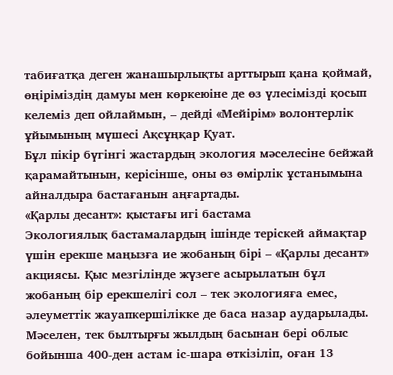табиғатқа деген жанашырлықты арттырып қана қоймай, өңіріміздің дамуы мен көркеюіне де өз үлесімізді қосып келеміз деп ойлаймын, – дейді «Мейірім» волонтерлік ұйымының мүшесі Ақсұңқар Қуат.
Бұл пікір бүгінгі жастардың экология мәселесіне бейжай қарамайтынын, керісінше, оны өз өмірлік ұстанымына айналдыра бастағанын аңғартады.
«Қарлы десант»: қыстағы игі бастама
Экологиялық бастамалардың ішінде теріскей аймақтар үшін ерекше маңызға ие жобаның бірі – «Қарлы десант» акциясы. Қыс мезгілінде жүзеге асырылатын бұл жобаның бір ерекшелігі сол – тек экологияға емес, әлеуметтік жауапкершілікке де баса назар аударылады.
Мәселен, тек былтырғы жылдың басынан бері облыс бойынша 400-ден астам іс-шара өткізіліп, оған 13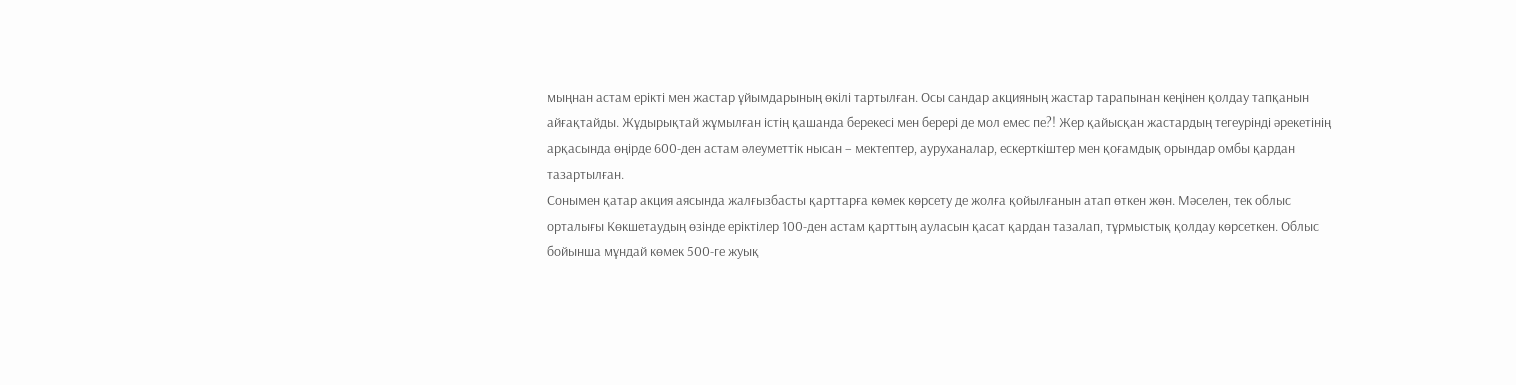мыңнан астам ерікті мен жастар ұйымдарының өкілі тартылған. Осы сандар акцияның жастар тарапынан кеңінен қолдау тапқанын айғақтайды. Жұдырықтай жұмылған істің қашанда берекесі мен берері де мол емес пе?! Жер қайысқан жастардың тегеурінді әрекетінің арқасында өңірде 600-ден астам әлеуметтік нысан – мектептер, ауруханалар, ескерткіштер мен қоғамдық орындар омбы қардан тазартылған.
Сонымен қатар акция аясында жалғызбасты қарттарға көмек көрсету де жолға қойылғанын атап өткен жөн. Мәселен, тек облыс орталығы Көкшетаудың өзінде еріктілер 100-ден астам қарттың ауласын қасат қардан тазалап, тұрмыстық қолдау көрсеткен. Облыс бойынша мұндай көмек 500-ге жуық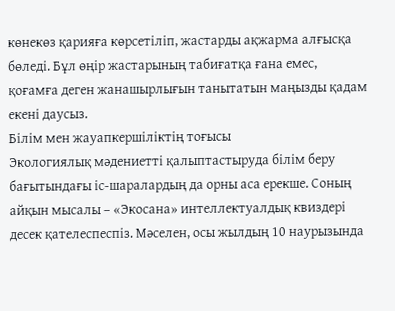көнекөз қарияға көрсетіліп, жастарды ақжарма алғысқа бөледі. Бұл өңір жастарының табиғатқа ғана емес, қоғамға деген жанашырлығын танытатын маңызды қадам екені даусыз.
Білім мен жауапкершіліктің тоғысы
Экологиялық мәдениетті қалыптастыруда білім беру бағытындағы іс-шаралардың да орны аса ерекше. Соның айқын мысалы – «Экосана» интеллектуалдық квиздері десек қателеспеспіз. Мәселен, осы жылдың 10 наурызында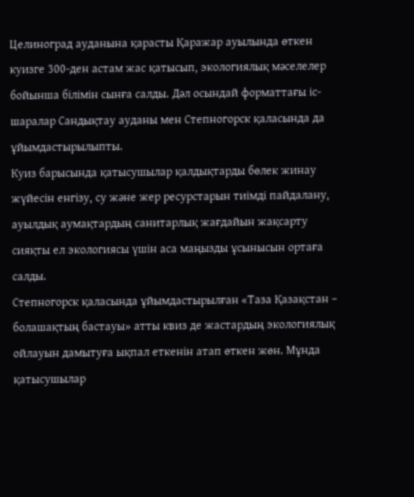Целиноград ауданына қарасты Қаражар ауылында өткен куизге 300-ден астам жас қатысып, экологиялық мәселелер бойынша білімін сынға салды. Дәл осындай форматтағы іс-шаралар Сандықтау ауданы мен Степногорск қаласында да ұйымдастырылыпты.
Куиз барысында қатысушылар қалдықтарды бөлек жинау жүйесін енгізу, су және жер ресурстарын тиімді пайдалану, ауылдық аумақтардың санитарлық жағдайын жақсарту сияқты ел экологиясы үшін аса маңызды ұсынысын ортаға салды.
Степногорск қаласында ұйымдастырылған «Таза Қазақстан – болашақтың бастауы» атты квиз де жастардың экологиялық ойлауын дамытуға ықпал еткенін атап өткен жөн. Мұнда қатысушылар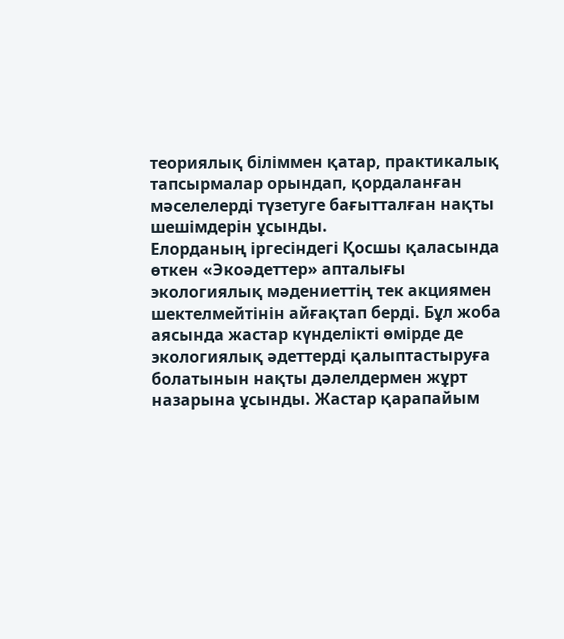теориялық біліммен қатар, практикалық тапсырмалар орындап, қордаланған мәселелерді түзетуге бағытталған нақты шешімдерін ұсынды.
Елорданың іргесіндегі Қосшы қаласында өткен «Экоәдеттер» апталығы экологиялық мәдениеттің тек акциямен шектелмейтінін айғақтап берді. Бұл жоба аясында жастар күнделікті өмірде де экологиялық әдеттерді қалыптастыруға болатынын нақты дәлелдермен жұрт назарына ұсынды. Жастар қарапайым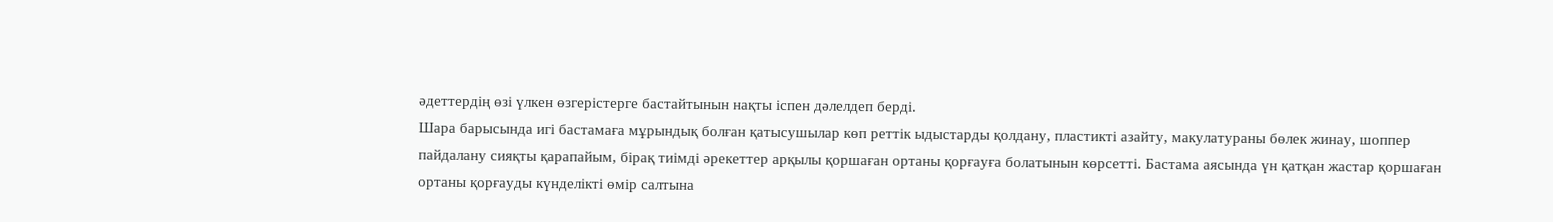әдеттердің өзі үлкен өзгерістерге бастайтынын нақты іспен дәлелдеп берді.
Шара барысында игі бастамаға мұрындық болған қатысушылар көп реттік ыдыстарды қолдану, пластикті азайту, макулатураны бөлек жинау, шоппер пайдалану сияқты қарапайым, бірақ тиімді әрекеттер арқылы қоршаған ортаны қорғауға болатынын көрсетті. Бастама аясында үн қатқан жастар қоршаған ортаны қорғауды күнделікті өмір салтына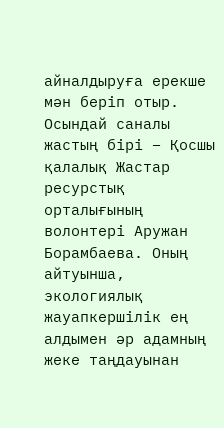айналдыруға ерекше мән беріп отыр. Осындай саналы жастың бірі – Қосшы қалалық Жастар ресурстық орталығының волонтері Аружан Борамбаева. Оның айтуынша, экологиялық жауапкершілік ең алдымен әр адамның жеке таңдауынан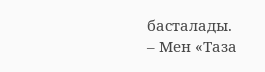басталады.
– Мен «Таза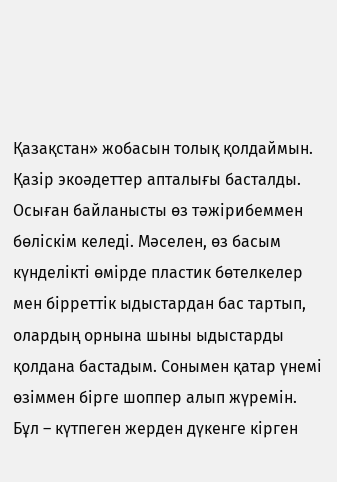Қазақстан» жобасын толық қолдаймын. Қазір экоәдеттер апталығы басталды. Осыған байланысты өз тәжірибеммен бөліскім келеді. Мәселен, өз басым күнделікті өмірде пластик бөтелкелер мен бірреттік ыдыстардан бас тартып, олардың орнына шыны ыдыстарды қолдана бастадым. Сонымен қатар үнемі өзіммен бірге шоппер алып жүремін. Бұл – күтпеген жерден дүкенге кірген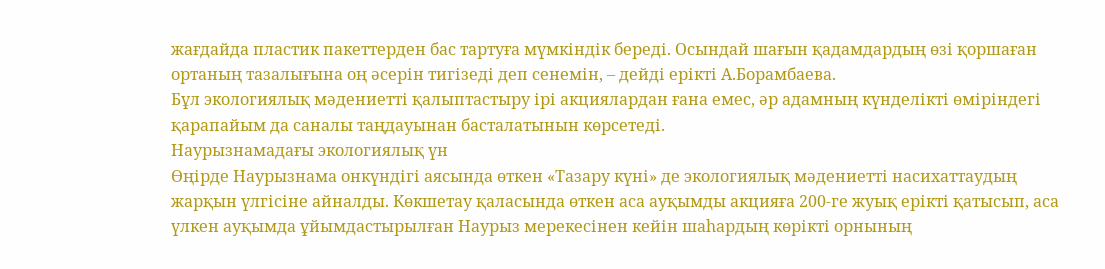жағдайда пластик пакеттерден бас тартуға мүмкіндік береді. Осындай шағын қадамдардың өзі қоршаған ортаның тазалығына оң әсерін тигізеді деп сенемін, – дейді ерікті А.Борамбаева.
Бұл экологиялық мәдениетті қалыптастыру ірі акциялардан ғана емес, әр адамның күнделікті өміріндегі қарапайым да саналы таңдауынан басталатынын көрсетеді.
Наурызнамадағы экологиялық үн
Өңірде Наурызнама онкүндігі аясында өткен «Тазару күні» де экологиялық мәдениетті насихаттаудың жарқын үлгісіне айналды. Көкшетау қаласында өткен аса ауқымды акцияға 200-ге жуық ерікті қатысып, аса үлкен ауқымда ұйымдастырылған Наурыз мерекесінен кейін шаһардың көрікті орнының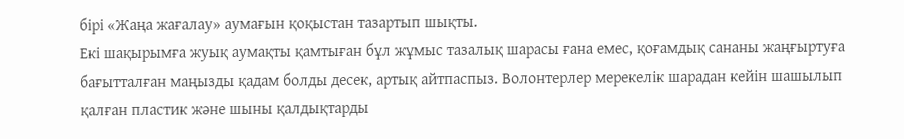бірі «Жаңа жағалау» аумағын қоқыстан тазартып шықты.
Екі шақырымға жуық аумақты қамтыған бұл жұмыс тазалық шарасы ғана емес, қоғамдық сананы жаңғыртуға бағытталған маңызды қадам болды десек, артық айтпаспыз. Волонтерлер мерекелік шарадан кейін шашылып қалған пластик және шыны қалдықтарды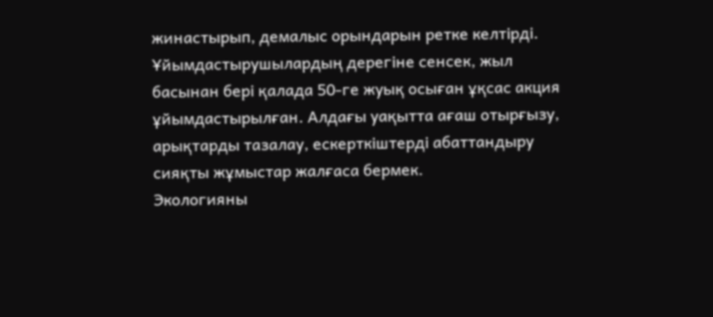жинастырып, демалыс орындарын ретке келтірді.
Ұйымдастырушылардың дерегіне сенсек, жыл басынан бері қалада 50-ге жуық осыған ұқсас акция ұйымдастырылған. Алдағы уақытта ағаш отырғызу, арықтарды тазалау, ескерткіштерді абаттандыру сияқты жұмыстар жалғаса бермек.
Экологияны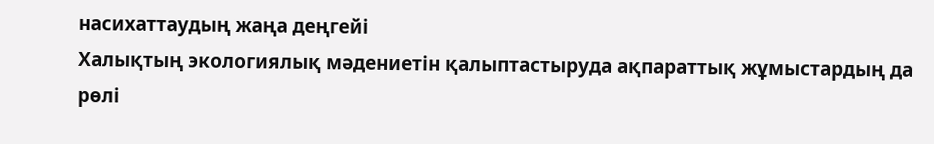насихаттаудың жаңа деңгейі
Халықтың экологиялық мәдениетін қалыптастыруда ақпараттық жұмыстардың да рөлі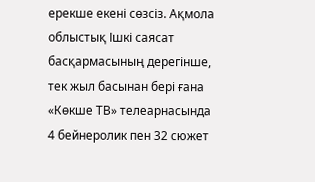ерекше екені сөзсіз. Ақмола облыстық Ішкі саясат басқармасының дерегінше, тек жыл басынан бері ғана «Көкше ТВ» телеарнасында 4 бейнеролик пен 32 сюжет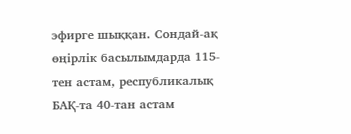эфирге шыққан. Сондай-ақ өңірлік басылымдарда 115-тен астам, республикалық БАҚ-та 40-тан астам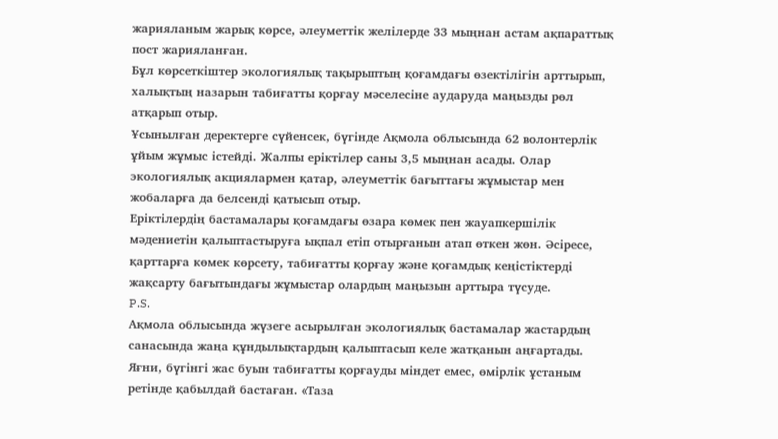жарияланым жарық көрсе, әлеуметтік желілерде 33 мыңнан астам ақпараттық пост жарияланған.
Бұл көрсеткіштер экологиялық тақырыптың қоғамдағы өзектілігін арттырып, халықтың назарын табиғатты қорғау мәселесіне аударуда маңызды рөл атқарып отыр.
Ұсынылған деректерге сүйенсек, бүгінде Ақмола облысында 62 волонтерлік ұйым жұмыс істейді. Жалпы еріктілер саны 3,5 мыңнан асады. Олар экологиялық акциялармен қатар, әлеуметтік бағыттағы жұмыстар мен жобаларға да белсенді қатысып отыр.
Еріктілердің бастамалары қоғамдағы өзара көмек пен жауапкершілік мәдениетін қалыптастыруға ықпал етіп отырғанын атап өткен жөн. Әсіресе, қарттарға көмек көрсету, табиғатты қорғау және қоғамдық кеңістіктерді жақсарту бағытындағы жұмыстар олардың маңызын арттыра түсуде.
P.S.
Ақмола облысында жүзеге асырылған экологиялық бастамалар жастардың санасында жаңа құндылықтардың қалыптасып келе жатқанын аңғартады. Яғни, бүгінгі жас буын табиғатты қорғауды міндет емес, өмірлік ұстаным ретінде қабылдай бастаған. «Таза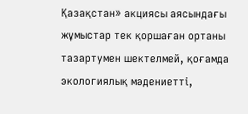Қазақстан» акциясы аясындағы жұмыстар тек қоршаған ортаны тазартумен шектелмей, қоғамда экологиялық мәдениетті,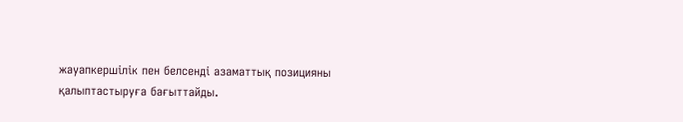жауапкершілік пен белсенді азаматтық позицияны қалыптастыруға бағыттайды.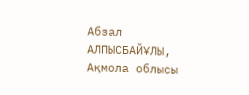Абзал АЛПЫСБАЙҰЛЫ,
Ақмола облысы